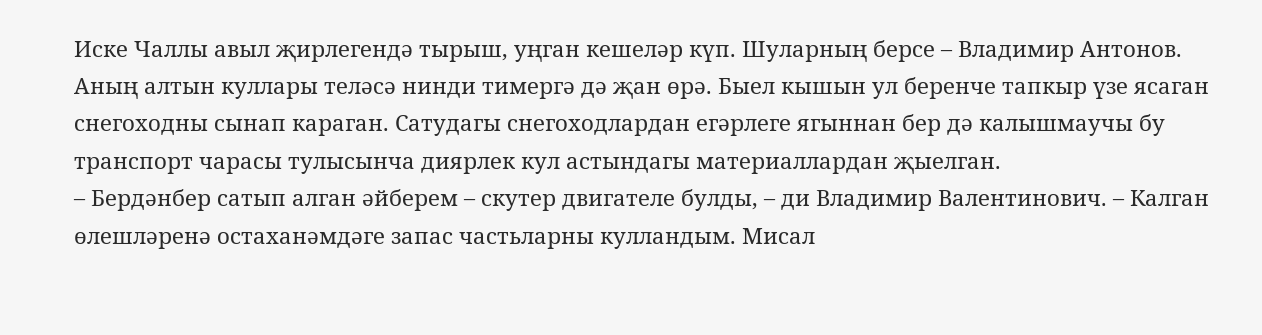Иске Чаллы авыл җирлегендә тырыш, уңган кешеләр күп. Шуларның берсе – Владимир Антонов. Аның алтын куллары теләсә нинди тимергә дә җан өрә. Быел кышын ул беренче тапкыр үзе ясаган снегоходны сынап караган. Сатудагы снегоходлардан егәрлеге ягыннан бер дә калышмаучы бу транспорт чарасы тулысынча диярлек кул астындагы материаллардан җыелган.
– Бердәнбер сатып алган әйберем – скутер двигателе булды, – ди Владимир Валентинович. – Калган өлешләренә остаханәмдәге запас частьларны кулландым. Мисал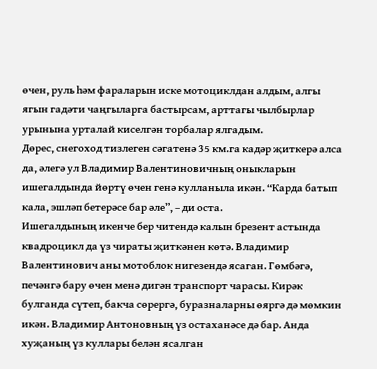өчен, руль һәм фараларын иске мотоциклдан алдым, алгы ягын гадәти чаңгыларга бастырсам, арттагы чылбырлар урынына урталай киселгән торбалар ялгадым.
Дөрес, снегоход тизлеген сәгатенә 35 км.га кадәр җиткерә алса да, әлегә ул Владимир Валентиновичның оныкларын ишегалдында йөртү өчен генә кулланыла икән. “Карда батып кала, эшләп бетерәсе бар әле”, – ди оста.
Ишегалдының икенче бер читендә калын брезент астында квадроцикл да үз чираты җиткәнен көтә. Владимир Валентинович аны мотоблок нигезендә ясаган. Гөмбәгә, печәнгә бару өчен менә дигән транспорт чарасы. Кирәк булганда сүтеп, бакча сөрергә, буразналарны өяргә дә мөмкин икән. Владимир Антоновның үз остаханәсе дә бар. Анда хуҗаның үз куллары белән ясалган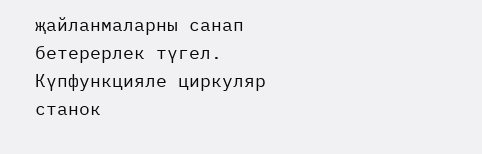җайланмаларны санап бетерерлек түгел. Күпфункцияле циркуляр станок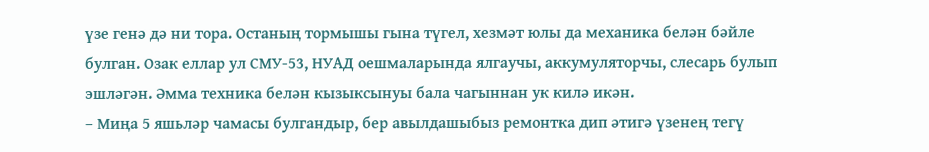үзе генә дә ни тора. Останың тормышы гына түгел, хезмәт юлы да механика белән бәйле булган. Озак еллар ул СМУ-53, НУАД оешмаларында ялгаучы, аккумуляторчы, слесарь булып эшләгән. Әмма техника белән кызыксынуы бала чагыннан ук килә икән.
– Миңа 5 яшьләр чамасы булгандыр, бер авылдашыбыз ремонтка дип әтигә үзенең тегү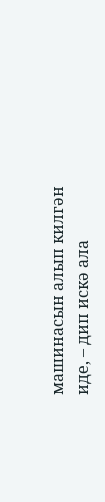машинасын алып килгән иде, – дип искә ала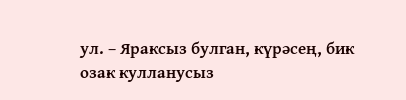ул. – Яраксыз булган, күрәсең, бик озак кулланусыз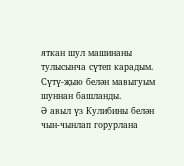яткан шул машинаны тулысынча сүтеп карадым. Сүтү-җыю белән мавыгуым шуннан башланды.
Ә авыл үз Кулибины белән чын-чынлап горурлана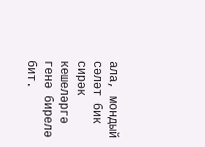ала, мондый сәләт бик сирәк кешеләргә генә бирелә бит.